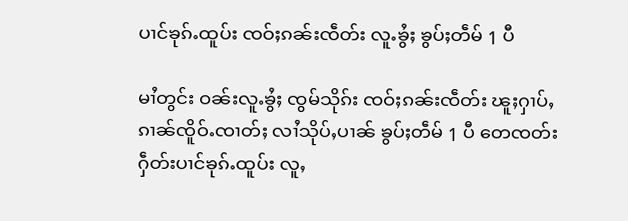ပၢင်ၶုၵ်ႉထူပ်း ၸဝ်ႈၵၼ်းၸဵတ်း လူႉၶွႆႈ ၶွပ်ႈတဵမ် 1 ပီ

မၢႆတွင်း ဝၼ်းလူႉၶွႆႈ ၸွမ်သိုၵ်း ၸဝ်ႈၵၼ်းၸဵတ်း ၽူႈႁၢပ်ႇၵၢၼ်ၸိူဝ်ႉၸၢတ်ႈ လၢႆသိုပ်ႇပၢၼ် ၶွပ်ႈတဵမ် 1 ပီ တေၸတ်းႁဵတ်းပၢင်ၶုၵ်ႉထူပ်း လူႇ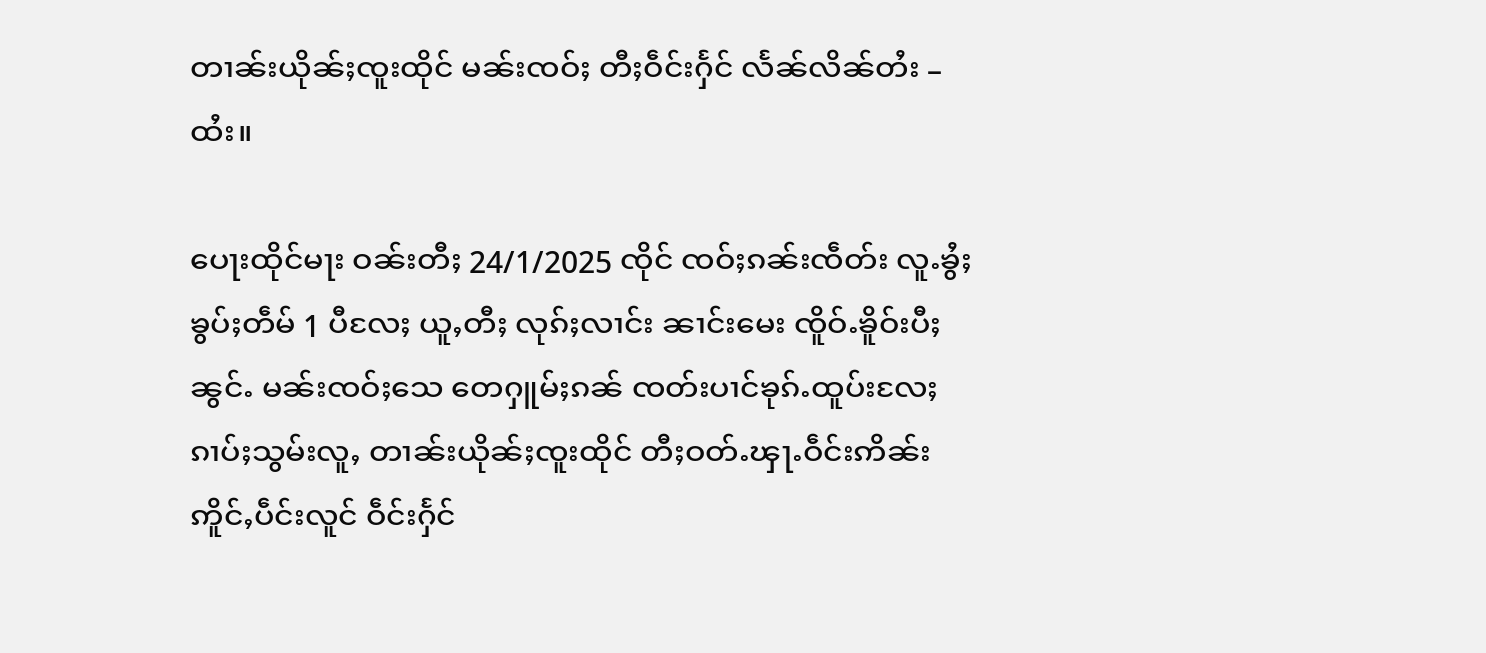တၢၼ်းယိုၼ်ႈၸူးထိုင် မၼ်းၸဝ်ႈ တီႈဝဵင်းႁႅင် လႅၼ်လိၼ်တႆး – ထႆး။

ပေႃးထိုင်မႃး ဝၼ်းတီႈ 24/1/2025 ၸိုင် ၸဝ်ႈၵၼ်းၸဵတ်း လူႉၶွႆႈ ၶွပ်ႈတဵမ် 1 ပီလႄႈ ယူႇတီႈ လုၵ်ႈလၢင်း ၼၢင်းမေး ၸိူဝ်ႉၶိူဝ်းပီႈၼွင်ႉ မၼ်းၸဝ်ႈသေ တေႁူမ်ႈၵၼ် ၸတ်းပၢင်ၶုၵ်ႉထူပ်းလႄႈ ၵၢပ်ႈသွမ်းလူႇ တၢၼ်းယိုၼ်ႈၸူးထိုင် တီႈဝတ်ႉၾႃႉဝဵင်းဢိၼ်း ဢိူင်ႇပဵင်းလူင် ဝဵင်းႁႅင်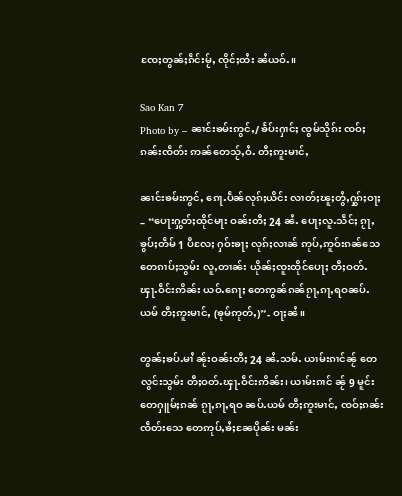ၸႄႈတွၼ်ႈၵဵင်းမႂ်ႇ ၸိုင်ႈထႆး ၼႆယဝ်ႉ။

Sao Kan 7
Photo by – ၼၢင်းၶမ်းဢွင်ႇ/ ၶႅပ်းႁၢင်ႈ ၸွမ်သိုၵ်း ၸဝ်ႈၵၼ်းၸဵတ်း ဢၼ်တေသႂ်ႇဝႆႉ တီႈဢူးမၢင်ႇ

ၼၢင်းၶမ်းဢွင်ႇ ၵေႃႉပဵၼ်လုၵ်ႈယိင်း လၢတ်ႈၽူႈတွႆႇႁွၵ်ႈဝႃႈ – “ပေႃးႁွတ်ႈထိုင်မႃး ဝၼ်းတီႈ 24 ၼႆႉ ပေႃႈလူႉသဵင်ႈ ၵႂႃႇၶွပ်ႈတဵမ် 1 ပီလႄႈ ႁဝ်းၶႃႈ လုၵ်ႈလၢၼ် ဢုပ်ႇဢူဝ်းၵၼ်သေ တေၵၢပ်ႈသွမ်း လူႇတၢၼ်း ယိုၼ်ႈၸူးထိုင်ပေႃႈ တီႈဝတ်ႉၾႃႉဝဵင်းဢိၼ်း ယဝ်ႉၵေႃႈ တေဢွၼ်ၵၼ်ၵႂႃႇၵႃႇရဝၼပ်ႉယမ် တီႈဢူးမၢင်ႇ (ၶုမ်ဢုတ်ႇ)”- ဝႃႈၼႆ။

တွၼ်ႈၶပ်ႉမၢႆ ၼႂ်းဝၼ်းတီႈ 24 ၼႆႉသမ်ႉ ယၢမ်းၵၢင်ၼႂ် တေလွင်းသွမ်း တီႈဝတ်ႉၾႃႉဝဵင်းဢိၼ်း၊ ယၢမ်းၵၢင် ၼႂ် 9 မူင်း တေႁူမ်ႈၵၼ် ၵႂႃႇၵႃႇရဝ ၼပ်ႉယမ် တီႈဢူးမၢင်ႇ ၸဝ်ႈၵၼ်းၸဵတ်းသေ တေဢုပ်ႇၶႆႈၼႄပိုၼ်း မၼ်း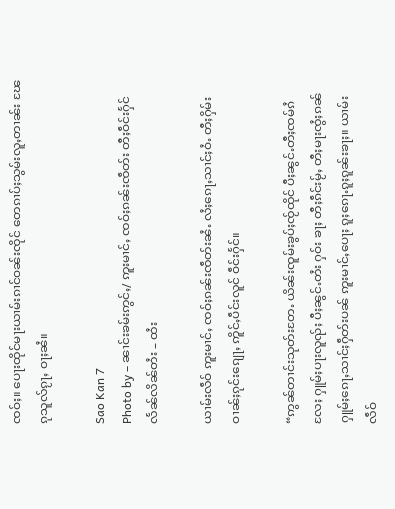ၸဝ်ႈ။ ပေႃးထိုင်မႃးယၢမ်းၵၢင်ဝၼ်းၸိုင် တေၵၢပ်ႈသွမ်းလူႇတၢၼ်း ၽႄၵုသူလ်ၵႂႃႇ ဝႃႈၼႆ။

Sao Kan 7
Photo by – ၼၢင်းၶမ်းဢွင်ႇ/ ဢူးမၢင်ႇ ၸဝ်ႈၵၼ်းၸဵတ်း တီႈဝဵင်းႁႅင် လႅၼ်လိၼ်တႆး – ထႆး

ယၢမ်းလဵဝ် ဢူးမၢင်ႇ ၸဝ်ႈၵၼ်းၸဵတ်းၼႆႉ လႆႈၵေႃႇသၢင်ႈဝႆႉ တီႈႁိမ်းဝၢၼ်ႈၵုင်းၵျေႃႇ ဢိူင်ႇပဵင်းလူင် ဝဵင်းႁႅင်။

“ဢွၼ်တၢင်းသုတ်းတႄႉ ယိၼ်းၸူမ်းၶွပ်ႈၸႂ်ထိုင် ပီႈၼွင်ႉတီႈၸမ်ၵႆလႄႈ ႁူမ်ႈပႃးလူၺ်ႈ ပီႈၼွင်ႉတႆး ႁဝ်း ၶႃႈ တီႈၵဵင်းမႂ်ႇ တီႈမႃးၸွႆႈၵၼ် ႁူမ်ႈၵေႃႇသၢင်ႈႁဵတ်းပၼ် ဢူးမၢင်ႇပေႃႈ ၵူႈၵေႃႉၵူႈၵူၼ်းၶႃႈ။ ယၢမ်းလဵဝ်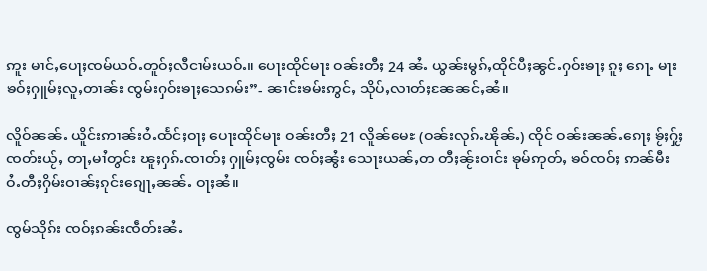ဢူး မၢင်ႇပေႃႈၸမ်ယဝ်ႉတူဝ်ႈလီငၢမ်းယဝ်ႉ။ ပေႃးထိုင်မႃး ဝၼ်းတီႈ 24 ၼႆႉ ယွၼ်းမွၵ်ႇထိုင်ပီႈၼွင်ႉႁဝ်းၶႃႈ ၵူႈ ၵေႃႉ မႃးၶဝ်ႈႁူမ်ႈလူႇတၢၼ်း ၸွမ်းႁဝ်းၶႃႈသေၵမ်း”- ၼၢင်းၶမ်းဢွင်ႇ သိုပ်ႇလၢတ်ႈၼႄၼင်ႇၼႆ။

လိူဝ်ၼၼ်ႉ ယိူင်းဢၢၼ်းဝႆႉထႅင်ႈဝႃႈ ပေႃးထိုင်မႃး ဝၼ်းတီႈ 21 လိူၼ်မေႊ (ဝၼ်းလုၵ်ႉၽိုၼ်ႉ) ၸိုင် ဝၼ်းၼၼ်ႉၵေႃႈ ၶႂ်ႈႁႂ်ႈၸတ်းယႂ်ႇ တႃႇမၢႆတွင်း ၽူႈႁၵ်ႉၸၢတ်ႈ ႁူမ်ႈၸွမ်း ၸဝ်ႈၼွႆး သေႃးယၼ်ႇတ တီႈၼႂ်းဝၢင်း ၶုမ်ဢုတ်ႇ ၶဝ်ၸဝ်ႈ ဢၼ်မီးဝႆႉတီႈႁိမ်းဝၢၼ်ႈၵုင်းၵျေႃႇၼၼ်ႉ ဝႃႈၼႆ။

ၸွမ်သိုၵ်း ၸဝ်ႈၵၼ်းၸဵတ်းၼႆႉ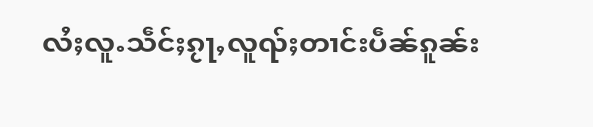လႆႈလူႉသဵင်ႈၵႂႃႇလူၺ်ႈတၢင်းပဵၼ်ၵူၼ်း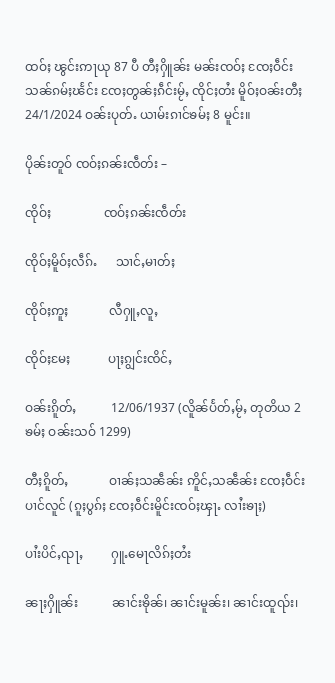ထဝ်ႈ ၽွင်းဢႃယု 87 ပီ တီႈႁိူၼ်း မၼ်းၸဝ်ႈ ၸႄႈဝဵင်းသၼ်ၵမ်ႈၽႅင်း ၸႄႈတွၼ်ႈၵဵင်းမႂ်ႇ ၸိုင်ႈတႆး မိူဝ်ႈဝၼ်းတီႈ 24/1/2024 ဝၼ်းပုတ်ႉ ယၢမ်းၵၢင်ၶမ်ႈ 8 မူင်း။

ပိုၼ်းတူဝ် ၸဝ်ႈၵၼ်းၸဵတ်း –

ၸိုဝ်ႈ                 ၸဝ်ႈၵၼ်းၸဵတ်း

ၸိုဝ်ႈမိူဝ်ႈလဵၵ်ႉ      သၢင်ႇမၢတ်ႈ

ၸိုဝ်ႈဢူႈ             လီႁူႇလူႇ

ၸိုဝ်ႈမႄႈ            ပႃႈၵျွင်းၸိင်ႇ

ဝၼ်းၵိူတ်ႇ           12/06/1937 (လိူၼ်ပႅတ်ႇမႂ်ႇ တုတိယ 2 ၶမ်ႈ ဝၼ်းသဝ် 1299)

တီႈၵိူတ်ႇ             ဝၢၼ်ႈသၼဵၼ်း ဢိူင်ႇသၼဵၼ်း ၸႄႈဝဵင်းပၢင်လူင် (ၵူႈပွၵ်ႈ ၸႄႈဝဵင်းမိူင်းၸဝ်ႈၾႃႉ လၢႆးၶႃႈ)

ပၢႆးပိင်ႇၺႃႇ         ႁူႉမေႃလိၵ်ႈတႆး

ၼႃႈႁိူၼ်း           ၼၢင်းၶိုၼ်၊ ၼၢင်းမူၼ်း၊ ၼၢင်းထူၺ်း၊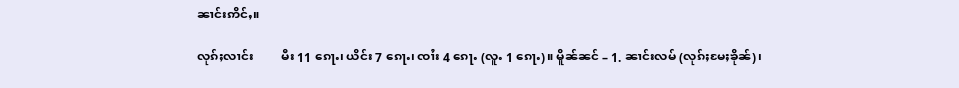ၼၢင်းဢိင်ႇ။

လုၵ်ႈလၢင်း         မီး 11 ၵေႃႉ၊ ယိင်း 7 ၵေႃႉ၊ ၸၢႆး 4 ၵေႃႉ (လူႉ 1 ၵေႃႉ)။ မိူၼ်ၼင် – 1. ၼၢင်းလမ် (လုၵ်ႈမႄႈၶိုၼ်)၊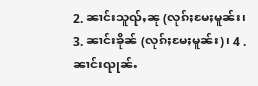2. ၼၢင်းသူၺ်ႇၼု (လုၵ်ႈမႄႈမူၼ်း၊ 3. ၼၢင်းၶိုၼ် (လုၵ်ႈမႄႈမူၼ်း)၊ 4 . ၼၢင်းၺုၼ်ႉ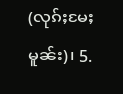(လုၵ်ႈမႄႈမူၼ်း)၊ 5.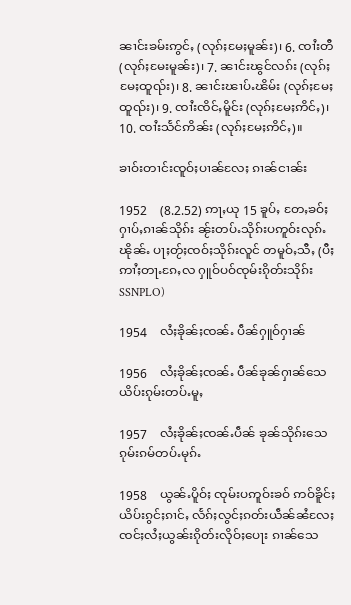ၼၢင်းၶမ်းဢွင်ႇ (လုၵ်ႈမႄႈမူၼ်း)၊ 6. ၸၢႆးတီ (လုၵ်ႈမႄးမူၼ်း)၊ 7. ၼၢင်းၽွင်လၵ်း (လုၵ်ႈမႄႈထူၺ်း)၊ 8. ၼၢင်းၽၢပ်ႉၽိမ်း (လုၵ်ႈမႄႈ ထူၺ်း)၊ 9. ၸၢႆးၸိင်ႇမိူင်း (လုၵ်ႈမႄႈဢိင်ႇ)၊ 10. ၸၢႆးသႅင်ဢိၼ်း (လုၵ်ႈမႄႈဢိင်ႇ)။

ၶၢဝ်းတၢင်းၸူဝ်ႈပၢၼ်လႄႈ ၵၢၼ်ငၢၼ်း

1952    (8.2.52) ဢႃႇယု 15 ၶူပ်ႇ တႄႇၶဝ်ႈႁၢပ်ႇၵၢၼ်သိုၵ်း ၼႂ်းတပ်ႉသိုၵ်းပဢူဝ်းလုၵ်ႉၽိုၼ်ႉ ပႃႈတႂ်ႈၸဝ်ႈသိုၵ်းလူင် တမူဝ်ႇသီႇ (ပီႈဢၢႆႈတႃႉၵႄႇလ ႁူဝ်ပဝ်ၸုမ်းၵိုတ်းသိုၵ်း SSNPLO)

1954    လႆႈၶိုၼ်ႈၸၼ်ႉ ပဵၼ်ႁူဝ်ႁၢၼ်

1956    လႆႈၶိုၼ်ႈၸၼ်ႉ ပဵၼ်ၶုၼ်ႁၢၼ်သေ ယိပ်းၵုမ်းတပ်ႉမူႇ

1957    လႆႈၶိုၼ်ႈၸၼ်ႉပဵၼ် ၶုၼ်သိုၵ်းသေ ၵုမ်းၵမ်တပ်ႉမုၵ်ႉ

1958    ယွၼ်ႉပိူဝ်ႈ ၸုမ်းပဢူဝ်းၶဝ် ဢဝ်ၶိူင်ႈယိပ်းၵွင်ႈၵၢင်ႇ လႅၵ်ႈလွင်ႈၵတ်းယဵၼ်ၼႆလႄႈ ၸင်ႈလႆႈယွၼ်းၵိုတ်းလိုဝ်ႈပေႃး ၵၢၼ်သေ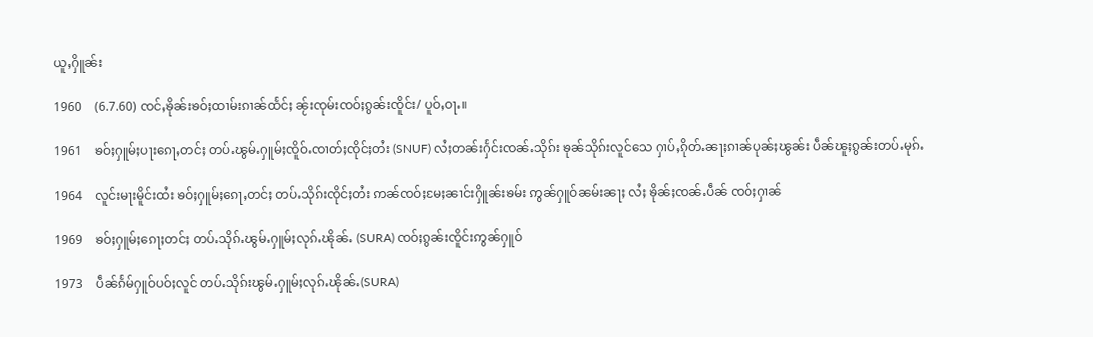ယူႇႁိူၼ်း

1960    (6.7.60) ၸင်ႇၶိုၼ်းၶဝ်ႈထၢမ်းၵၢၼ်ထႅင်ႈ ၼႂ်းၸုမ်းၸဝ်ႈၵွၼ်းၸိူင်း/ ပူဝ်ႇဝႃႉ။

1961    ၶဝ်ႈႁူမ်ႈပႃးၵေႃႇတင်ႈ တပ်ႉၽွမ်ႉႁူမ်ႈၸိူဝ်ႉၸၢတ်ႈၸိုင်ႈတႆး (SNUF) လႆႈတၼ်းႁႅင်းၸၼ်ႉသိုၵ်း ၶုၼ်သိုၵ်းလူင်သေ ႁၢပ်ႇၵိုတ်ႉၼႃႈၵၢၼ်ပုၼ်ႈၽွၼ်း ပဵၼ်ၽူႈၵွၼ်းတပ်ႉမုၵ်ႉ

1964    လူင်းမႃးမိူင်းထႆး ၶဝ်ႈႁူမ်ႈၵေႃႇတင်ႈ တပ်ႉသိုၵ်းၸိုင်ႈတႆး ဢၼ်ၸဝ်ႈမႄႈၼၢင်းႁိူၼ်းၶမ်း ဢွၼ်ႁူဝ်ၼမ်းၼႃႈ လႆႈ ၶိုၼ်ႈၸၼ်ႉပဵၼ် ၸဝ်ႈႁၢၼ်

1969    ၶဝ်ႈႁူမ်ႈၵေႃႈတင်ႈ တပ်ႉသိုၵ်ႉၽွမ်ႉႁူမ်ႈလုၵ်ႉၽိုၼ်ႉ (SURA) ၸဝ်ႈၵွၼ်းၸိူင်းဢွၼ်ႁူဝ်

1973    ပဵၼ်ၵႅမ်ႁူဝ်ပဝ်ႈလူင် တပ်ႉသိုၵ်းၽွမ်ႉႁူမ်ႈလုၵ်ႉၽိုၼ်ႉ(SURA)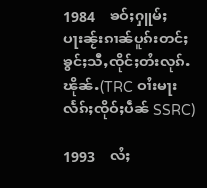1984    ၶဝ်ႈႁူမ်ႈပႃးၼႂ်းၵၢၼ်ပူၵ်းတင်ႈ ၶွင်ႈသီႇၸိုင်ႈတႆးလုၵ်ႉၽိုၼ်ႉ(TRC ဝၢႆးမႃးလႅၵ်ႈၸိုဝ်ႈပဵၼ် SSRC)

1993    လႆႈ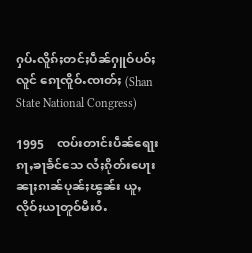ႁပ်ႉလိူၵ်ႈတင်ႈပဵၼ်ႁူဝ်ပဝ်ႈလူင် ၵေႃၸိူဝ်ႉၸၢတ်ႈ (Shan State National Congress)

1995    ၸပ်းတၢင်းပဵၼ်ရေႃးၵႃႇၶႃၶႅင်သေ လႆႈၵိုတ်းပေႃးၼႃႈၵၢၼ်ပုၼ်ႈၽွၼ်း ယူႇလိုဝ်ႈယႃတူဝ်မီးဝႆႉ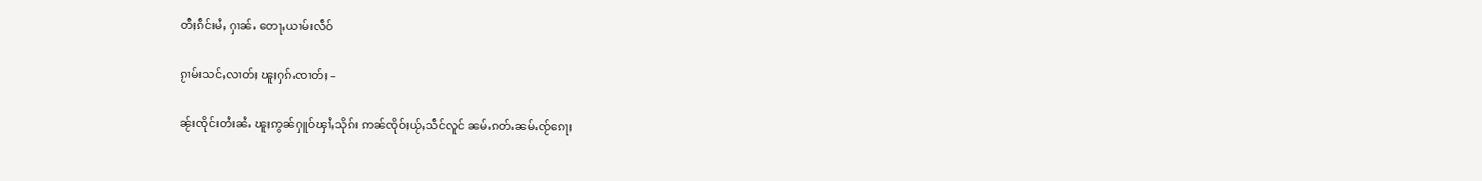တီႈၵဵင်းမႆႇ ႁၢၼ်ႉ တေႃႇယၢမ်းလဵဝ်

ၵႂၢမ်းသင်ႇလၢတ်ႈ ၽူႈႁၵ်ႉၸၢတ်ႈ –

ၼႂ်းၸိုင်းတႆးၼႆႉ ၽူႈဢွၼ်ႁူဝ်ၾၢႆႇသိုၵ်း ဢၼ်ၸိုဝ်ႈယႂ်ႇသဵင်လူင် ၼမ်ႉၵတ်ႉၼမ်ႉၸႂ်ၵေႃႈ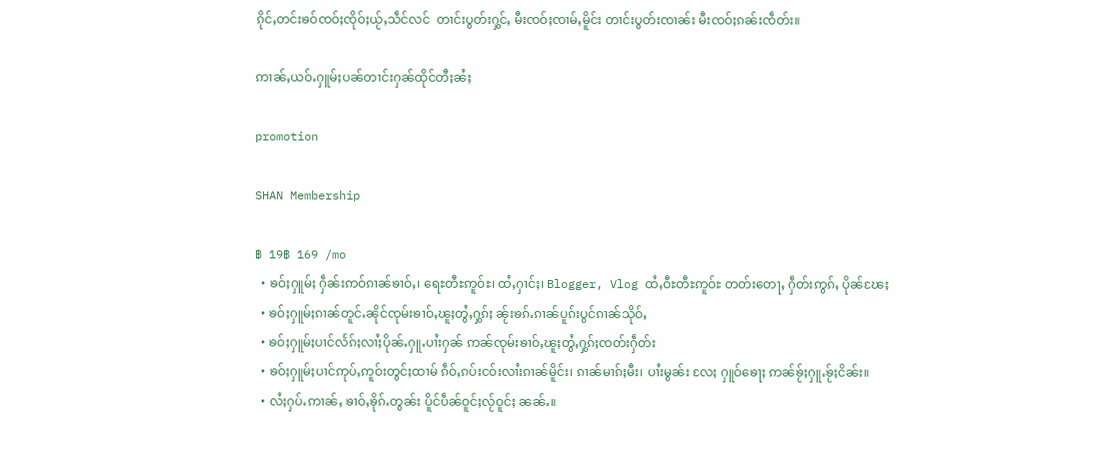ၵိုင်ႇတင်းၶဝ်ၸဝ်ႈၸိုဝ်ႈယႂ်ႇသဵင်လင်  တၢင်းပွတ်းႁွင်ႇ မီးၸဝ်ႈၸၢမ်ႇမိူင်း တၢင်းပွတ်းၸၢၼ်း မီးၸဝ်ႈၵၼ်းၸဵတ်း။

ဢၢၼ်ႇယဝ်ႉႁူမ်ႈပၼ်တၢင်းႁၼ်ထိုင်တီႈၼႆႈ

promotion

SHAN Membership

฿ 19฿ 169 /mo
  • ၶဝ်ႈႁူမ်ႈ ႁဵၼ်းဢဝ်ၵၢၼ်ၶၢဝ်ႇ၊ ရေႊတီႊဢူဝ်ႊ၊ ထႆႇႁၢင်ႈ၊ Blogger, Vlog ထႆႇဝီႊတီႊဢူဝ်ႊ တတ်းတေႃႇ ႁဵတ်းဢွၵ်ႇ ပိုၼ်ၽႄႈ
  • ၶဝ်ႈႁူမ်ႈၵၢၼ်တူင်ႉၼိုင်ၸုမ်းၶၢဝ်ႇၽူႈတွႆႇႁွၵ်ႈ ၼႂ်းၶၵ်ႉၵၢၼ်ပူၵ်းပွင်ၵၢၼ်သိုဝ်ႇ
  • ၶဝ်ႈႁူမ်ႈပၢင်လႅၵ်ႈလၢႆႈပိုၼ်ႉႁူႉပၢႆးႁၼ် ဢၼ်ၸုမ်းၶၢဝ်ႇၽူႈတွႆႇႁွၵ်ႈၸတ်းႁဵတ်း
  • ၶဝ်ႈႁူမ်ႈပၢင်ဢုပ်ႇဢူဝ်းတွင်ႈထၢမ် ၵဵဝ်ႇၵပ်းငဝ်းလၢႆးၵၢၼ်မိူင်း၊ ၵၢၼ်မၢၵ်ႈမီး၊ ပၢႆးမွၼ်း လႄႈ ႁူဝ်ၶေႃႈ ဢၼ်ၶႂ်ႈႁူႉၶႂ်ႈငိၼ်း။
  • လႆႈႁပ်ႉဢၢၼ်ႇ ၶၢဝ်ႇၶိုၵ်ႉတွၼ်း ပိူင်ပဵၼ်ဝူင်ႈလႂ်ဝူင်ႈ ၼၼ်ႉ။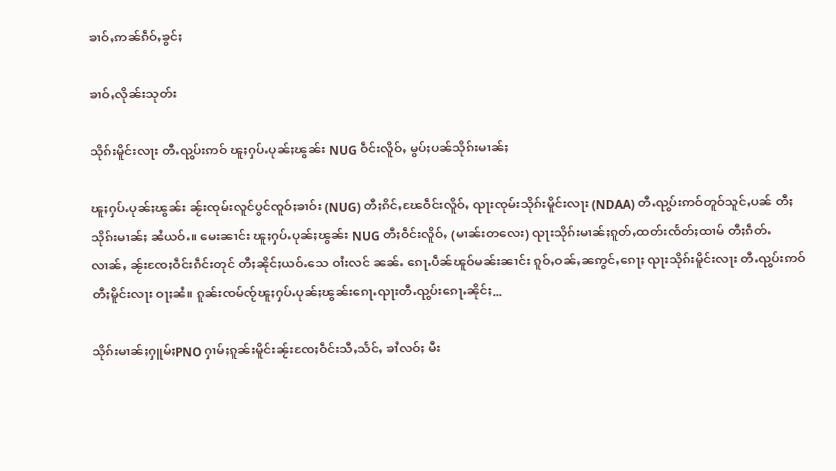ၶၢဝ်ႇဢၼ်ၵဵဝ်ႇၶွင်ႈ

ၶၢဝ်ႇလိုၼ်းသုတ်း

သိုၵ်းမိူင်းလႃး တီႉၺွပ်းဢဝ် ၽူႈႁပ်ႉပုၼ်ႈၽွၼ်း NUG ဝဵင်းလိူဝ်ႇ မွပ်ႈပၼ်သိုၵ်းမၢၼ်ႈ

ၽူႈႁပ်ႉပုၼ်ႈၽွၼ်း ၼႂ်းၸုမ်းလူင်ပွင်ၸူဝ်ႈၶၢဝ်း (NUG) တီႈၵိင်ႇၽႄဝဵင်းလိူဝ်ႇ ၺႃးၸုမ်းသိုၵ်းမိူင်းလႃး (NDAA) တီႉၺွပ်းဢဝ်တူဝ်သူင်ႇပၼ် တီႈသိုၵ်းမၢၼ်ႈ ၼႆယဝ်ႉ။ မေးၼၢင်း ၽူႈႁပ်ႉပုၼ်ႈၽွၼ်း NUG တီႈဝဵင်းလိူဝ်ႇ (မၢၼ်းတလေး) ၺႃးသိုၵ်းမၢၼ်ႈၵူတ်ႇထတ်းၸႅတ်ႈထၢမ် တီႈၵဵတ်ႉလၢၼ်ႇ ၼႂ်းၸႄႈဝဵင်းၵဵင်းတုင် တီႈၼိုင်ႈယဝ်ႉသေ ဝၢႆးလင် ၼၼ်ႉ ၵေႃႉပဵၼ်ၽူဝ်မၼ်းၼၢင်း ၵူဝ်ႇဝၼ်ႇၼဢွင်ႇၵေႃႈ ၺႃးသိုၵ်းမိူင်းလႃး တီႉၺွပ်းဢဝ်တီႈမိူင်းလႃး ဝႃႈၼႆ။ ၵူၼ်းၸမ်ၸႂ်ၽူႈႁပ်ႉပုၼ်ႈၽွၼ်းၵေႃႉၺႃးတီႉၺွပ်းၵေႃႉၼိုင်ႈ...

သိုၵ်းမၢၼ်ႈႁူမ်ႈPNO ႁၢမ်ႈၵူၼ်းမိူင်းၼႂ်းၸႄႈဝဵင်းသီႇသႅင်ႇ ၶၢႆလဝ်ႈ မီး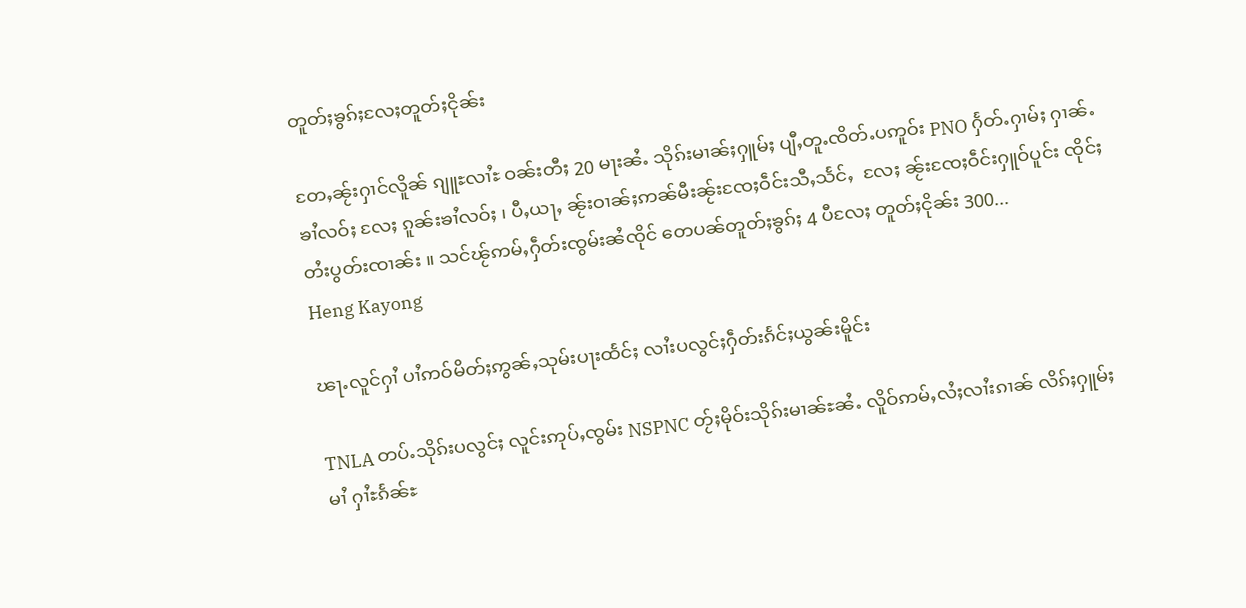တူတ်ႈၶွၵ်ႈလႄႈတူတ်ႈငိုၼ်း

တႄႇၼႂ်းႁၢင်လိူၼ် ၵျူႊလၢႆႊ ဝၼ်းတီႈ 20 မႃးၼႆႉ သိုၵ်းမၢၼ်ႈႁူမ်ႈ ပျီႇတူႉၸိတ်ႉပဢူဝ်း PNO ႁႅတ်ႉႁၢမ်ႈ ႁၢၼ်ႉၶၢႆလဝ်ႈ လႄႈ ၵူၼ်းၶၢႆလဝ်ႈ ၊ ပီႇယႃႇ ၼႂ်းဝၢၼ်ႈဢၼ်မီးၼႂ်းၸႄႈဝဵင်းသီႇသႅင်ႇ  လႄႈ ၼႂ်းၸႄႈဝဵင်းႁူဝ်ပူင်း ၸိုင်ႈတႆးပွတ်းၸၢၼ်း ။ သင်ၽႂ်ဢမ်ႇႁဵတ်းၸွမ်းၼႆၸိုင် တေပၼ်တူတ်ႈၶွၵ်ႈ 4 ပီလႄႈ တူတ်ႈငိုၼ်း 300...
Heng Kayong

ၽႃႉလူင်ႁၢႆ ပၢႆဢဝ်မိတ်ႈဢွၼ်ႇသုမ်းပႃးထႅင်ႈ လၢႆးပလွင်ႈႁဵတ်းၵႅင်ႈယွၼ်းမိူင်း

TNLA တပ်ႉသိုၵ်းပလွင်ႈ လူင်းဢုပ်ႇၸွမ်း NSPNC တႂ်ႈမိုဝ်းသိုၵ်းမၢၼ်ႊၼႆႉ လိူဝ်ဢမ်ႇလႆႈလၢႆးၵၢၼ် လိၵ်ႈႁူမ်ႈမၢႆ ႁၢႆႊၵႅၼ်ႊ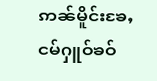ဢၼ်မိူင်းၶႄႇငမ်ႁူဝ်ၶဝ်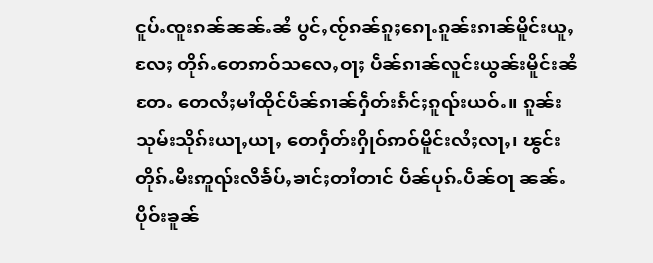ငူပ်ႉၸူးၵၼ်ၼၼ်ႉၼႆ ပွင်ႇၸႂ်ၵၼ်ၵူႈၵေႃႉၵူၼ်းၵၢၼ်မိူင်းယူႇလႄႈ တိုၵ်ႉတေဢဝ်သလေႇဝႃႈ ပဵၼ်ၵၢၼ်လူင်းယွၼ်းမိူင်းၼႆတႄႉ တေလႆႈမၢႆထိုင်ပဵၼ်ၵၢၼ်ႁဵတ်းၵႅင်ႈၵူၺ်းယဝ်ႉ။ ၵူၼ်းသုမ်းသိုၵ်းယႃႇယႃႇ တေႁဵတ်းႁိုဝ်ဢဝ်မိူင်းလႆႈလႃႇ၊ ၽွင်းတိုၵ်ႉမီးဢူၺ်းလီၶႅပ်ႇၶၢင်ႈတၢႆတၢင် ပဵၼ်ပုၵ်ႉပဵၼ်ဝႃ ၼၼ်ႉ ပိုဝ်းၶူၼ်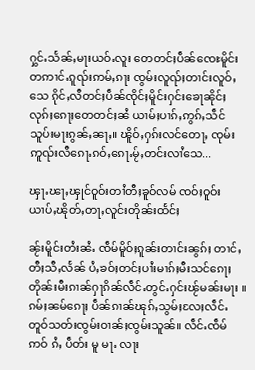ႁွင်ႉသႅၼ်ႇမႃးယဝ်ႉလူး တေတင်ႈပဵၼ်ၸေႊမိူင်းတဢၢင်ႉၵူၺ်းဢမ်ႇၵႃး ၸွမ်းလူၺ်ႈတၢင်းလူဝ်ႇသေ ၵိုင်ႇလီတင်ႈပဵၼ်ၸိုင်ႈမိူင်းႁင်းၶေႃၼိုင်ႈလုၵ်ႈၵေႃႈတေတင်ႈၼႆ ယၢမ်ႈပၢၵ်ႇဢွၵ်ႇသဵင်သူပ်းမႃးၵွၼ်ႇၼႃႇ။ ၽိူဝ်ႇႁၵ်းလင်တေႃႇ ၸုမ်းဢူၺ်းလီၵေႃႉၵဝ်ႇၵေႃႉမႂ်ႇတင်းလၢႆသေ...

ၾႃႉၽႃႇၾုင်ဝူဝ်းတၢႆတီႈၶူဝ်လမ် ၸဝ်ႈဝူဝ်းယၢပ်ႇၽိုတ်ႇတႃႇလူင်းတိုၼ်းထႅင်ႈ

ၼႂ်းမိူင်းတႆးၼႆႉ ၸဵမ်မိူဝ်ႈၵူၼ်းတၢင်းၼွၵ်ႈ တၢင်ႇတီႈသီႇလႅၼ် ပႆႇၶဝ်ႈတင်ႈပၢႆးမၢၵ်ႈမီးသင်ၵေႃႈ တိုၼ်းမီးၵၢၼ်ႁႃၵိၼ်လဵင်ႉတွင်ႉႁင်းၽႂ်မၼ်းမႃး ။ ၵမ်ႈၼမ်ၵေႃႈ ပဵၼ်ၵၢၼ်ၽုၵ်ႇသွမ်ႈလႄႈလဵင်ႉတူဝ်သတ်းၸွမ်းဝၢၼ်ႈၸွမ်းသူၼ်။ လဵင်ႉၸဵမ်ဢဝ် ၵႆႇ ပဵတ်း မူ မႃႉ လႃး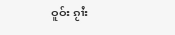ဝူဝ်း ၵႂၢႆး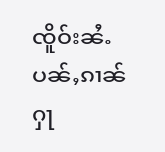ၸိူဝ်းၼႆႉ ပၼ်ႇၵၢၼ်ႁႃ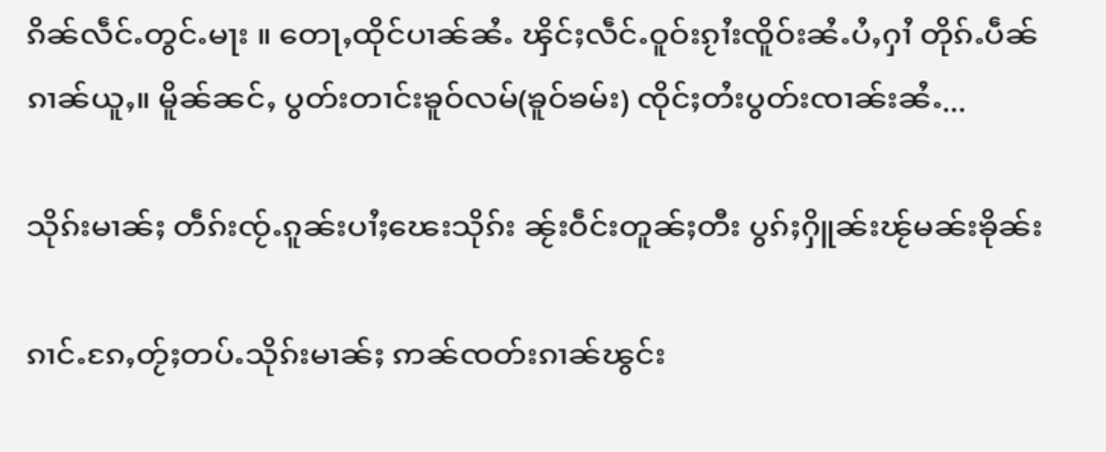ၵိၼ်လဵင်ႉတွင်ႉမႃး ။ တေႃႇထိုင်ပၢၼ်ၼႆႉ ၾိင်ႈလဵင်ႉဝူဝ်းၵႂၢႆးၸိူဝ်းၼႆႉပႆႇႁၢႆ တိုၵ်ႉပဵၼ်ၵၢၼ်ယူႇ။ မိူၼ်ၼင်ႇ ပွတ်းတၢင်းၶူဝ်လမ်(ၶူဝ်ၶမ်း) ၸိုင်ႈတႆးပွတ်းၸၢၼ်းၼႆႉ...

သိုၵ်းမၢၼ်ႈ တဵၵ်းၸႂ်ႉၵူၼ်းပၢႆႈၽေးသိုၵ်း ၼႂ်းဝဵင်းတူၼ်ႈတီး ပွၵ်ႈႁိူၼ်းၽႂ်မၼ်းၶိုၼ်း

ၵၢင်ႉၵႄႇတႂ်ႈတပ်ႉသိုၵ်းမၢၼ်ႈ ဢၼ်ၸတ်းၵၢၼ်ၽွင်း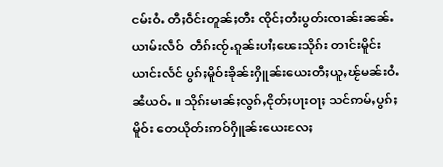ငမ်းဝႆႉ တီႈဝဵင်းတူၼ်ႈတီး ၸိုင်ႈတႆးပွတ်းၸၢၼ်းၼၼ်ႉ ယၢမ်းလဵဝ်  တဵၵ်းၸႂ်ႉၵူၼ်းပၢႆႈၽေးသိုၵ်း တၢင်းမိူင်းယၢင်းလႅင် ပွၵ်ႈမိူဝ်းၶိုၼ်းႁိူၼ်းယေးတီႈယူႇၽႂ်မၼ်းဝႆႉၼႆယဝ်ႉ ။ သိုၵ်းမၢၼ်ႈလွၵ်ႇငိုတ်ႈပႃးဝႃႈ သင်ဢမ်ႇပွၵ်ႈမိူဝ်း တေယိုတ်းဢဝ်ႁိူၼ်းယေးလႄႈ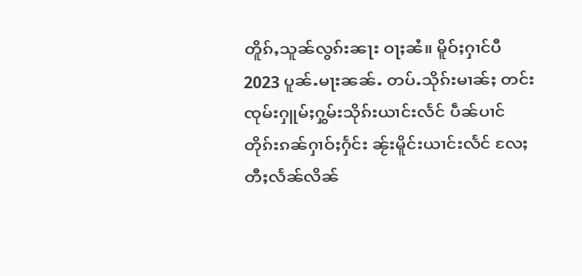တိူၵ်ႇသူၼ်လွၵ်းၼႃး ဝႃႈၼႆ။ မိူဝ်ႈႁၢင်ပီ 2023 ပူၼ်ႉမႃးၼၼ်ႉ တပ်ႉသိုၵ်းမၢၼ်ႈ တင်း ၸုမ်းႁူမ်ႈႁွမ်းသိုၵ်းယၢင်းလႅင် ပဵၼ်ပၢင်တိုၵ်းၵၼ်ႁၢဝ်ႈႁႅင်း ၼႂ်းမိူင်းယၢင်းလႅင် လႄႈ တီႈလႅၼ်လိၼ်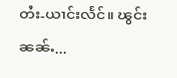တႆး-ယၢင်းလႅင်။ ၽွင်းၼၼ်ႉ...